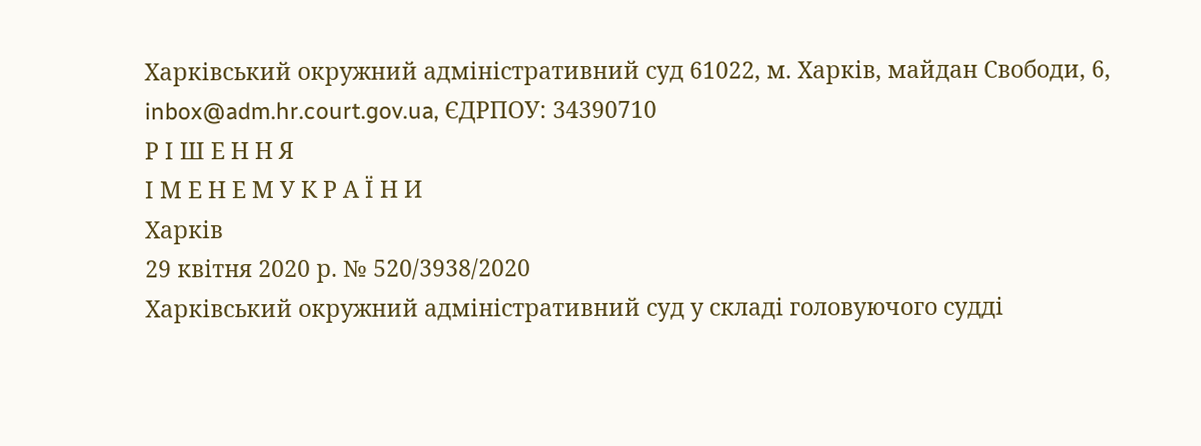Харківський окружний адміністративний суд 61022, м. Харків, майдан Свободи, 6, inbox@adm.hr.court.gov.ua, ЄДРПОУ: 34390710
Р І Ш Е Н Н Я
І М Е Н Е М У К Р А Ї Н И
Харків
29 квітня 2020 р. № 520/3938/2020
Харківський окружний адміністративний суд у складі головуючого судді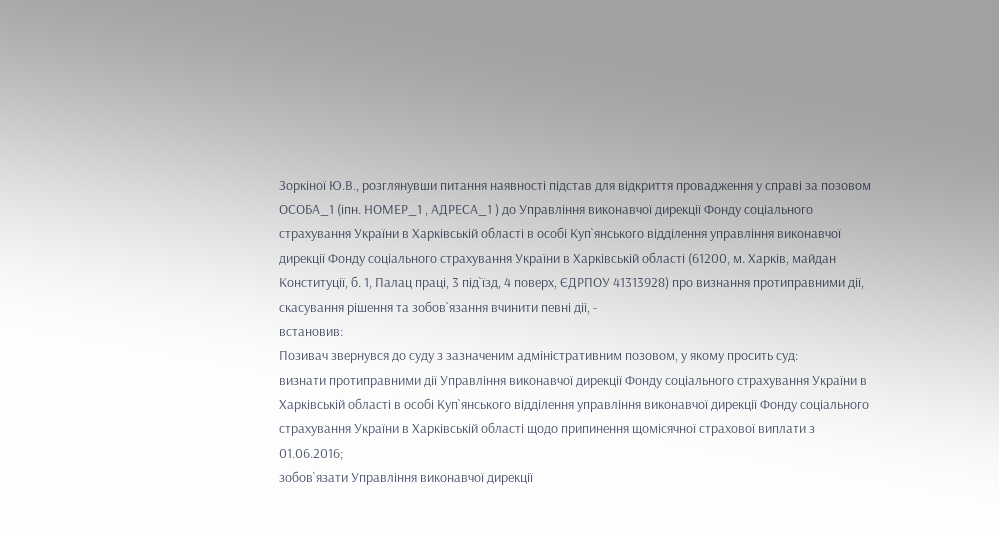Зоркіної Ю.В., розглянувши питання наявності підстав для відкриття провадження у справі за позовом ОСОБА_1 (іпн. НОМЕР_1 , АДРЕСА_1 ) до Управління виконавчої дирекції Фонду соціального страхування України в Харківській області в особі Куп`янського відділення управління виконавчої дирекції Фонду соціального страхування України в Харківській області (61200, м. Харків, майдан Конституції, б. 1, Палац праці, 3 під`їзд, 4 поверх, ЄДРПОУ 41313928) про визнання протиправними дії, скасування рішення та зобов`язання вчинити певні дії, -
встановив:
Позивач звернувся до суду з зазначеним адміністративним позовом, у якому просить суд:
визнати протиправними дії Управління виконавчої дирекції Фонду соціального страхування України в Харківській області в особі Куп`янського відділення управління виконавчої дирекції Фонду соціального страхування України в Харківській області щодо припинення щомісячної страхової виплати з 01.06.2016;
зобов`язати Управління виконавчої дирекції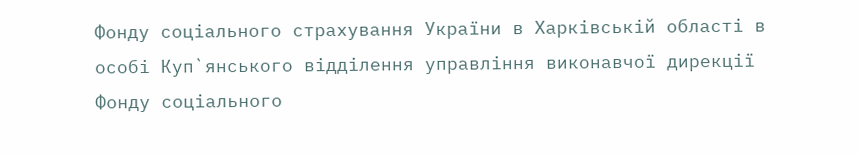Фонду соціального страхування України в Харківській області в особі Куп`янського відділення управління виконавчої дирекції Фонду соціального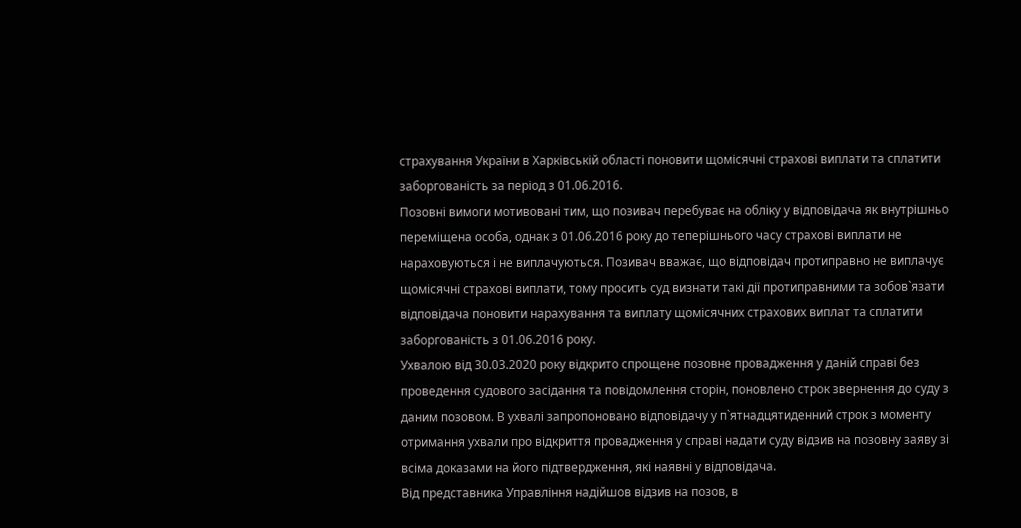страхування України в Харківській області поновити щомісячні страхові виплати та сплатити заборгованість за період з 01.06.2016.
Позовні вимоги мотивовані тим, що позивач перебуває на обліку у відповідача як внутрішньо переміщена особа, однак з 01.06.2016 року до теперішнього часу страхові виплати не нараховуються і не виплачуються. Позивач вважає, що відповідач протиправно не виплачує щомісячні страхові виплати, тому просить суд визнати такі дії протиправними та зобов`язати відповідача поновити нарахування та виплату щомісячних страхових виплат та сплатити заборгованість з 01.06.2016 року.
Ухвалою від 30.03.2020 року відкрито спрощене позовне провадження у даній справі без проведення судового засідання та повідомлення сторін, поновлено строк звернення до суду з даним позовом. В ухвалі запропоновано відповідачу у п`ятнадцятиденний строк з моменту отримання ухвали про відкриття провадження у справі надати суду відзив на позовну заяву зі всіма доказами на його підтвердження, які наявні у відповідача.
Від представника Управління надійшов відзив на позов, в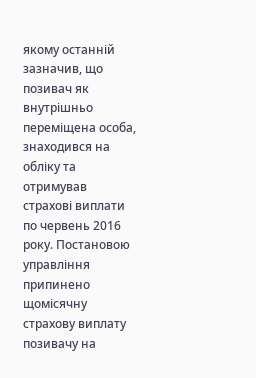якому останній зазначив, що позивач як внутрішньо переміщена особа, знаходився на обліку та отримував страхові виплати по червень 2016 року. Постановою управління припинено щомісячну страхову виплату позивачу на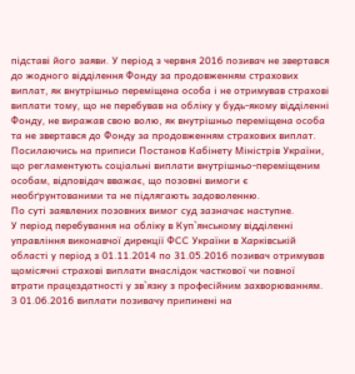підставі його заяви. У період з червня 2016 позивач не звертався до жодного відділення Фонду за продовженням страхових виплат, як внутрішньо переміщена особа і не отримував страхові виплати тому, що не перебував на обліку у будь-якому відділенні Фонду, не виражав свою волю, як внутрішньо переміщена особа та не звертався до Фонду за продовженням страхових виплат. Посилаючись на приписи Постанов Кабінету Міністрів України, що регламентують соціальні виплати внутрішньо-переміщеним особам, відповідач вважає, що позовні вимоги є необґрунтованими та не підлягають задоволенню.
По суті заявлених позовних вимог суд зазначає наступне.
У період перебування на обліку в Куп`янському відділенні управління виконавчої дирекції ФСС України в Харківській області у період з 01.11.2014 по 31.05.2016 позивач отримував щомісячні страхові виплати внаслідок часткової чи повної втрати працездатності у зв`язку з професійним захворюванням.
З 01.06.2016 виплати позивачу припинені на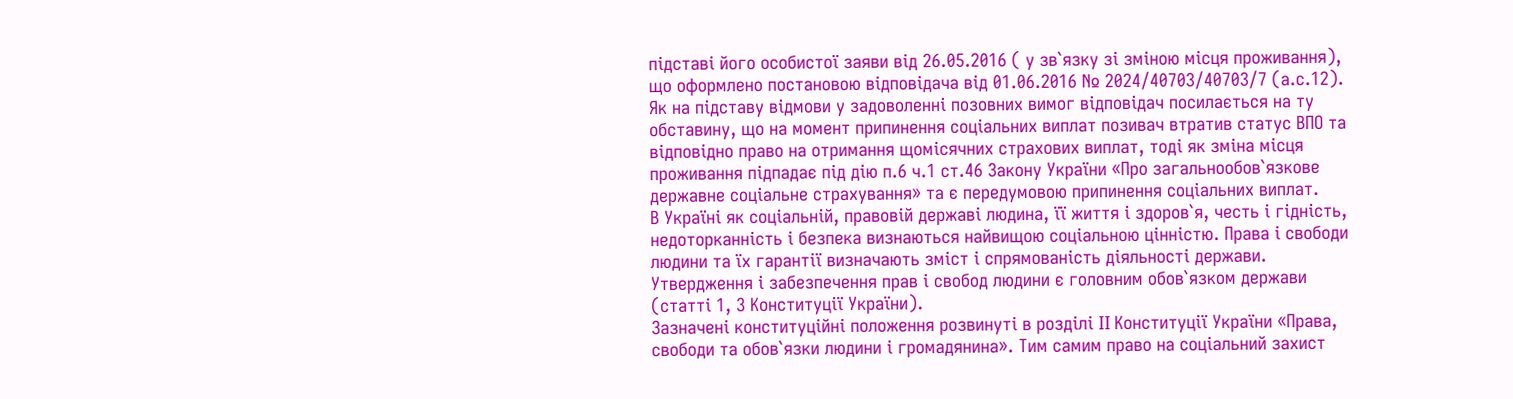підставі його особистої заяви від 26.05.2016 ( у зв`язку зі зміною місця проживання), що оформлено постановою відповідача від 01.06.2016 № 2024/40703/40703/7 (а.с.12).
Як на підставу відмови у задоволенні позовних вимог відповідач посилається на ту обставину, що на момент припинення соціальних виплат позивач втратив статус ВПО та відповідно право на отримання щомісячних страхових виплат, тоді як зміна місця проживання підпадає під дію п.6 ч.1 ст.46 Закону України «Про загальнообов`язкове державне соціальне страхування» та є передумовою припинення соціальних виплат.
В Україні як соціальній, правовій державі людина, її життя і здоров`я, честь і гідність, недоторканність і безпека визнаються найвищою соціальною цінністю. Права і свободи людини та їх гарантії визначають зміст і спрямованість діяльності держави. Утвердження і забезпечення прав і свобод людини є головним обов`язком держави (статті 1, 3 Конституції України).
Зазначені конституційні положення розвинуті в розділі II Конституції України «Права, свободи та обов`язки людини і громадянина». Тим самим право на соціальний захист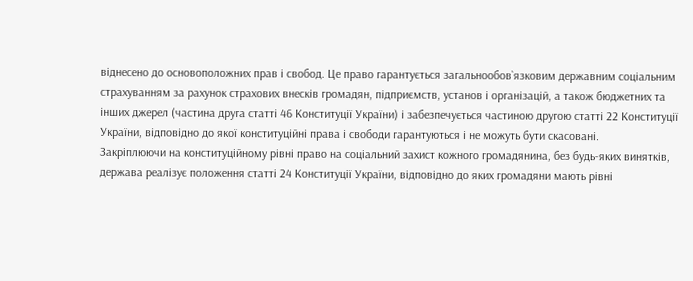віднесено до основоположних прав і свобод. Це право гарантується загальнообов`язковим державним соціальним страхуванням за рахунок страхових внесків громадян, підприємств, установ і організацій, а також бюджетних та інших джерел (частина друга статті 46 Конституції України) і забезпечується частиною другою статті 22 Конституції України, відповідно до якої конституційні права і свободи гарантуються і не можуть бути скасовані.
Закріплюючи на конституційному рівні право на соціальний захист кожного громадянина, без будь-яких винятків, держава реалізує положення статті 24 Конституції України, відповідно до яких громадяни мають рівні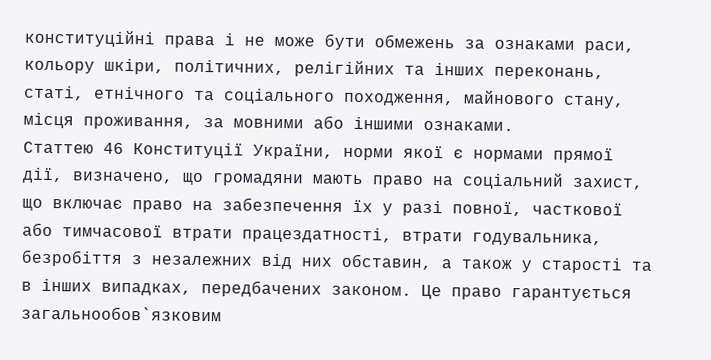конституційні права і не може бути обмежень за ознаками раси, кольору шкіри, політичних, релігійних та інших переконань, статі, етнічного та соціального походження, майнового стану, місця проживання, за мовними або іншими ознаками.
Статтею 46 Конституції України, норми якої є нормами прямої дії, визначено, що громадяни мають право на соціальний захист, що включає право на забезпечення їх у разі повної, часткової або тимчасової втрати працездатності, втрати годувальника, безробіття з незалежних від них обставин, а також у старості та в інших випадках, передбачених законом. Це право гарантується загальнообов`язковим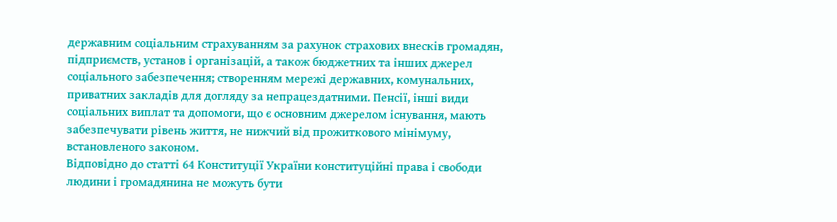державним соціальним страхуванням за рахунок страхових внесків громадян, підприємств, установ і організацій, а також бюджетних та інших джерел соціального забезпечення; створенням мережі державних, комунальних, приватних закладів для догляду за непрацездатними. Пенсії, інші види соціальних виплат та допомоги, що є основним джерелом існування, мають забезпечувати рівень життя, не нижчий від прожиткового мінімуму, встановленого законом.
Відповідно до статті 64 Конституції України конституційні права і свободи людини і громадянина не можуть бути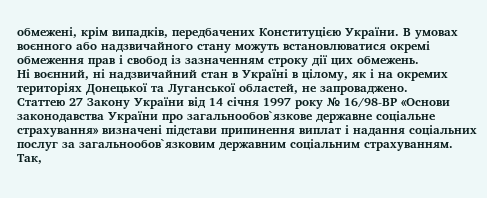обмежені, крім випадків, передбачених Конституцією України. В умовах воєнного або надзвичайного стану можуть встановлюватися окремі обмеження прав і свобод із зазначенням строку дії цих обмежень.
Ні воєнний, ні надзвичайний стан в Україні в цілому, як і на окремих територіях Донецької та Луганської областей, не запроваджено.
Статтею 27 Закону України від 14 січня 1997 року № 16/98-ВР «Основи законодавства України про загальнообов`язкове державне соціальне страхування» визначені підстави припинення виплат і надання соціальних послуг за загальнообов`язковим державним соціальним страхуванням. Так,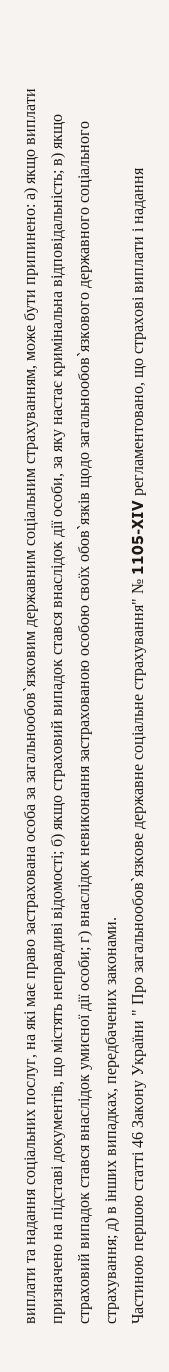виплати та надання соціальних послуг, на які має право застрахована особа за загальнообов`язковим державним соціальним страхуванням, може бути припинено: а) якщо виплати призначено на підставі документів, що містять неправдиві відомості; б) якщо страховий випадок стався внаслідок дії особи, за яку настає кримінальна відповідальність; в) якщо страховий випадок стався внаслідок умисної дії особи; г) внаслідок невиконання застрахованою особою своїх обов`язків щодо загальнообов`язкового державного соціального страхування; д) в інших випадках, передбачених законами.
Частиною першою статті 46 Закону України " Про загальнообов`язкове державне соціальне страхування" № 1105-XIV регламентовано, що страхові виплати і надання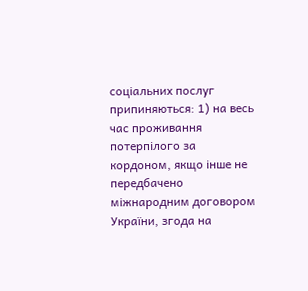соціальних послуг припиняються: 1) на весь час проживання потерпілого за кордоном, якщо інше не передбачено міжнародним договором України, згода на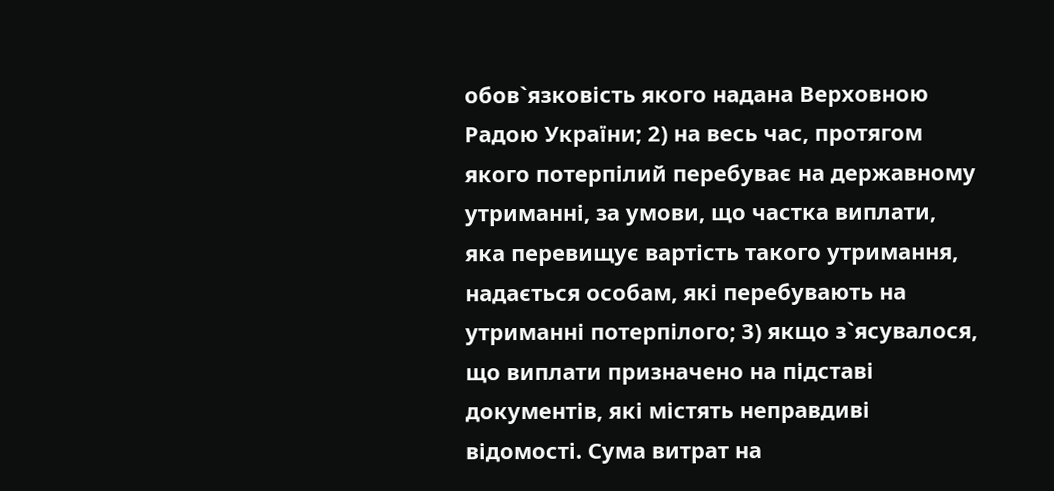обов`язковість якого надана Верховною Радою України; 2) на весь час, протягом якого потерпілий перебуває на державному утриманні, за умови, що частка виплати, яка перевищує вартість такого утримання, надається особам, які перебувають на утриманні потерпілого; 3) якщо з`ясувалося, що виплати призначено на підставі документів, які містять неправдиві відомості. Сума витрат на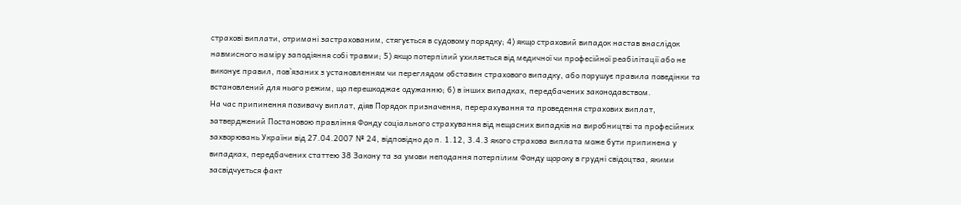страхові виплати, отримані застрахованим, стягується в судовому порядку; 4) якщо страховий випадок настав внаслідок навмисного наміру заподіяння собі травми; 5) якщо потерпілий ухиляється від медичної чи професійної реабілітації або не виконує правил, пов`язаних з установленням чи переглядом обставин страхового випадку, або порушує правила поведінки та встановлений для нього режим, що перешкоджає одужанню; 6) в інших випадках, передбачених законодавством.
На час припинення позивачу виплат, діяв Порядок призначення, перерахування та проведення страхових виплат, затверджений Постановою правління Фонду соціального страхування від нещасних випадків на виробництві та професійних захворювань України від 27.04.2007 № 24, відповідно до п. 1.12, 3.4.3 якого страхова виплата може бути припинена у випадках, передбачених статтею 38 Закону та за умови неподання потерпілим Фонду щороку в грудні свідоцтва, якими засвідчується факт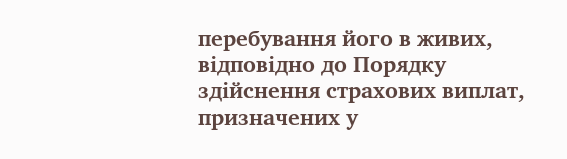перебування його в живих, відповідно до Порядку здійснення страхових виплат, призначених у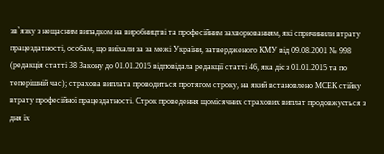зв`язку з нещасним випадком на виробництві та професійним захворюванням, які спричинили втрату працездатності, особам, що виїхали за за межі України, затвердженого КМУ від 09.08.2001 № 998 (редакція статті 38 Закону до 01.01.2015 відповідала редакції статті 46, яка діє з 01.01.2015 та по теперішній час); страхова виплата проводиться протягом строку, на який встановлено МСЕК стійку втрату професійної працездатності. Строк проведення щомісячних страхових виплат продовжується з дня їх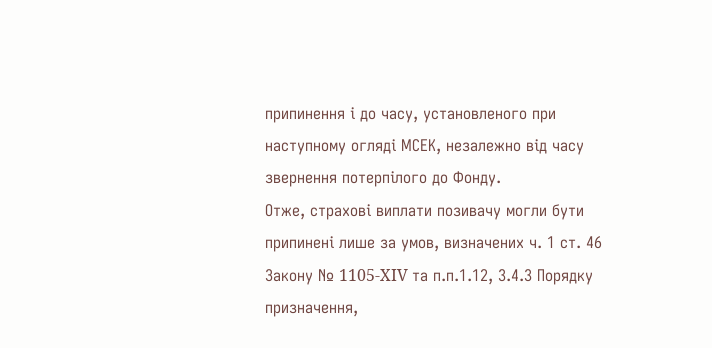припинення і до часу, установленого при наступному огляді МСЕК, незалежно від часу звернення потерпілого до Фонду.
Отже, страхові виплати позивачу могли бути припинені лише за умов, визначених ч. 1 ст. 46 Закону № 1105-XIV та п.п.1.12, 3.4.3 Порядку призначення,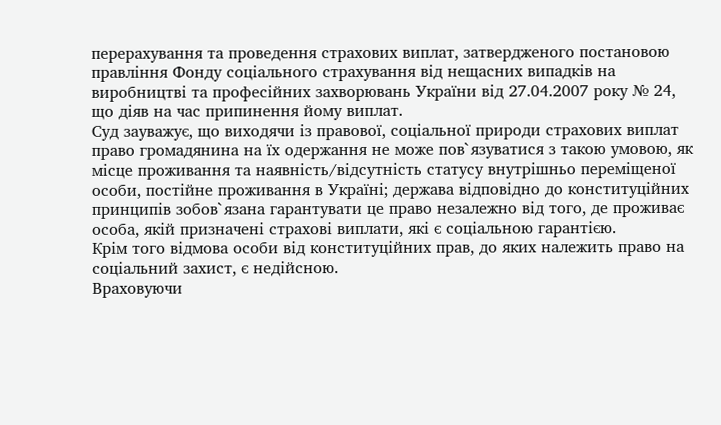перерахування та проведення страхових виплат, затвердженого постановою правління Фонду соціального страхування від нещасних випадків на виробництві та професійних захворювань України від 27.04.2007 року № 24, що діяв на час припинення йому виплат.
Суд зауважує, що виходячи із правової, соціальної природи страхових виплат право громадянина на їх одержання не може пов`язуватися з такою умовою, як місце проживання та наявність/відсутність статусу внутрішньо переміщеної особи, постійне проживання в Україні; держава відповідно до конституційних принципів зобов`язана гарантувати це право незалежно від того, де проживає особа, якій призначені страхові виплати, які є соціальною гарантією.
Крім того відмова особи від конституційних прав, до яких належить право на соціальний захист, є недійсною.
Враховуючи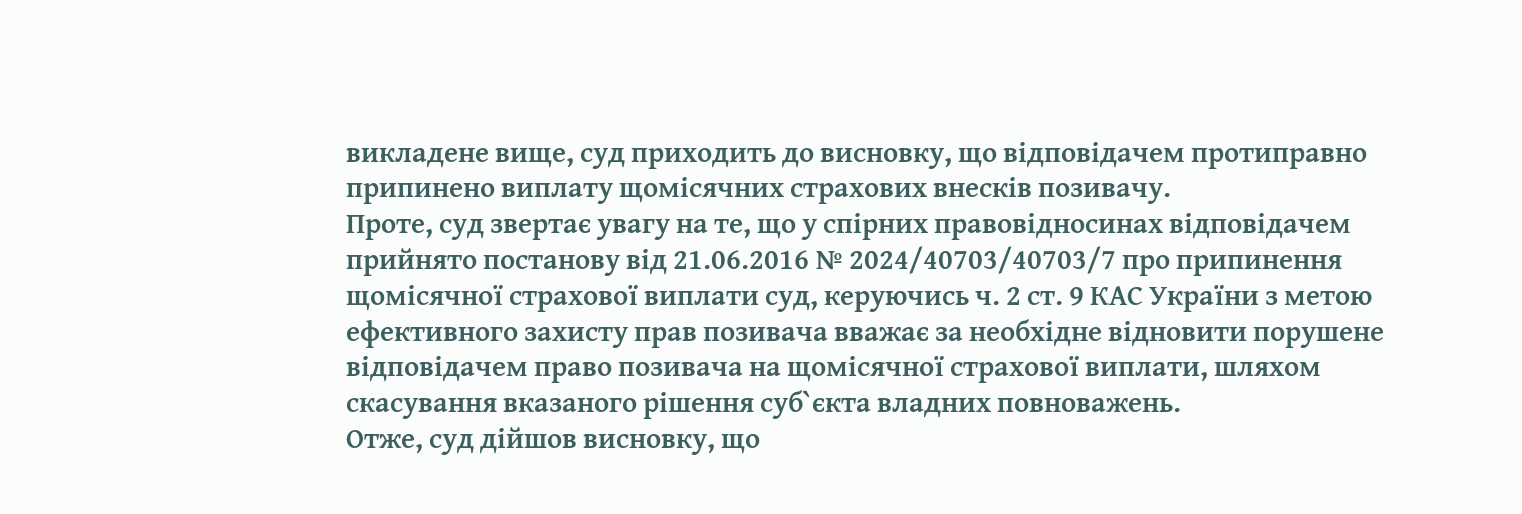викладене вище, суд приходить до висновку, що відповідачем протиправно припинено виплату щомісячних страхових внесків позивачу.
Проте, суд звертає увагу на те, що у спірних правовідносинах відповідачем прийнято постанову від 21.06.2016 № 2024/40703/40703/7 про припинення щомісячної страхової виплати суд, керуючись ч. 2 ст. 9 КАС України з метою ефективного захисту прав позивача вважає за необхідне відновити порушене відповідачем право позивача на щомісячної страхової виплати, шляхом скасування вказаного рішення суб`єкта владних повноважень.
Отже, суд дійшов висновку, що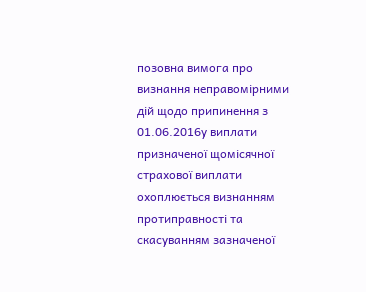позовна вимога про визнання неправомірними дій щодо припинення з 01.06.2016у виплати призначеної щомісячної страхової виплати охоплюється визнанням протиправності та скасуванням зазначеної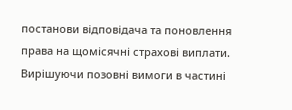постанови відповідача та поновлення права на щомісячні страхові виплати.
Вирішуючи позовні вимоги в частині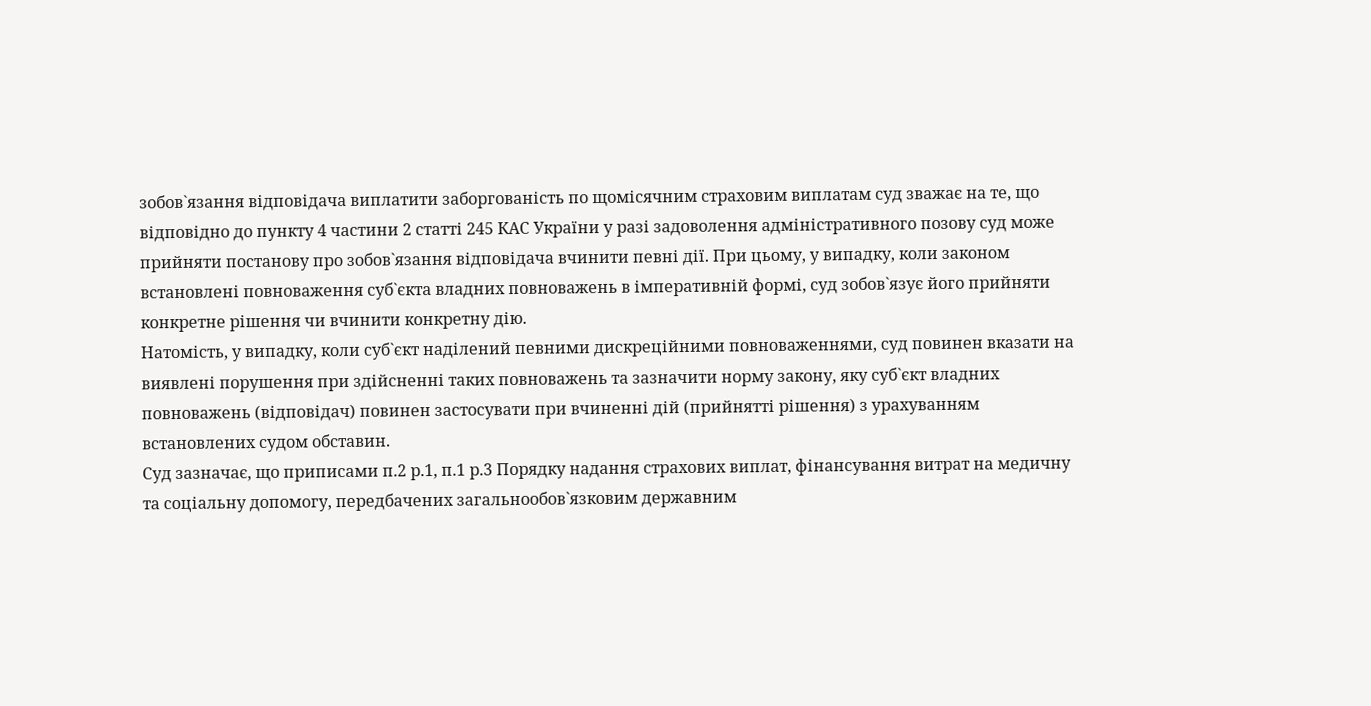зобов`язання відповідача виплатити заборгованість по щомісячним страховим виплатам суд зважає на те, що відповідно до пункту 4 частини 2 статті 245 КАС України у разі задоволення адміністративного позову суд може прийняти постанову про зобов`язання відповідача вчинити певні дії. При цьому, у випадку, коли законом встановлені повноваження суб`єкта владних повноважень в імперативній формі, суд зобов`язує його прийняти конкретне рішення чи вчинити конкретну дію.
Натомість, у випадку, коли суб`єкт наділений певними дискреційними повноваженнями, суд повинен вказати на виявлені порушення при здійсненні таких повноважень та зазначити норму закону, яку суб`єкт владних повноважень (відповідач) повинен застосувати при вчиненні дій (прийнятті рішення) з урахуванням встановлених судом обставин.
Суд зазначає, що приписами п.2 р.1, п.1 р.3 Порядку надання страхових виплат, фінансування витрат на медичну та соціальну допомогу, передбачених загальнообов`язковим державним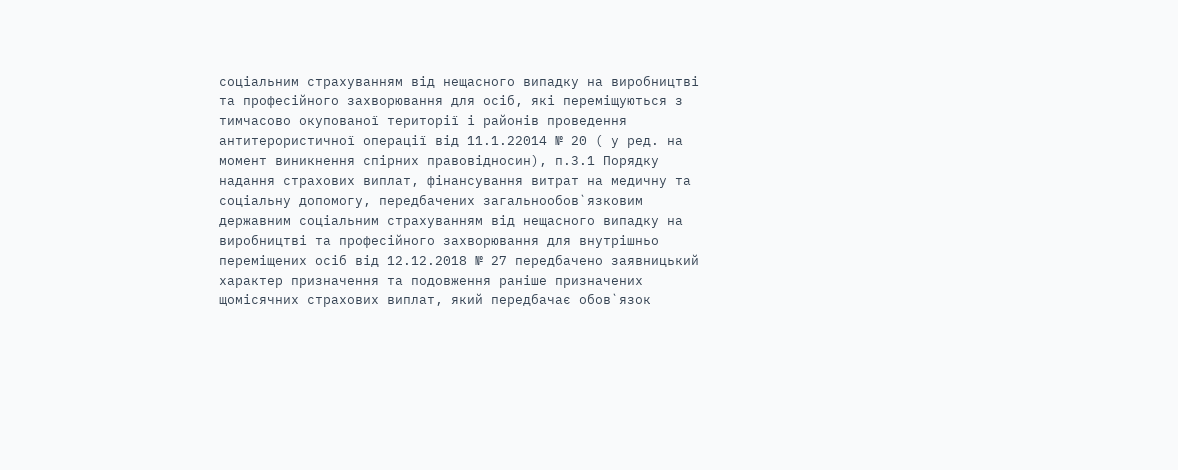соціальним страхуванням від нещасного випадку на виробництві та професійного захворювання для осіб, які переміщуються з тимчасово окупованої території і районів проведення антитерористичної операції від 11.1.22014 № 20 ( у ред. на момент виникнення спірних правовідносин), п.3.1 Порядку надання страхових виплат, фінансування витрат на медичну та соціальну допомогу, передбачених загальнообов`язковим державним соціальним страхуванням від нещасного випадку на виробництві та професійного захворювання для внутрішньо переміщених осіб від 12.12.2018 № 27 передбачено заявницький характер призначення та подовження раніше призначених щомісячних страхових виплат, який передбачає обов`язок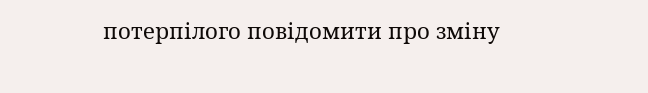потерпілого повідомити про зміну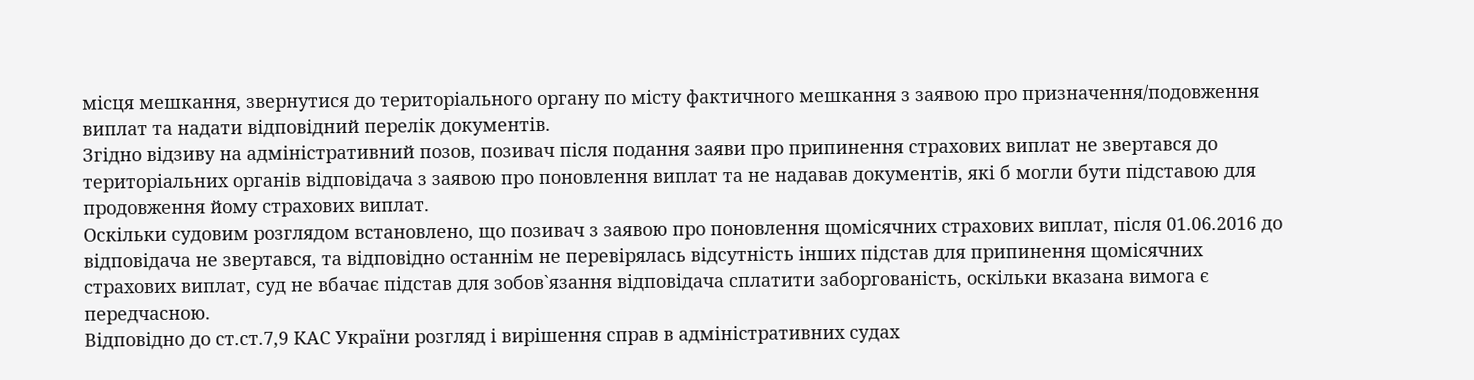місця мешкання, звернутися до територіального органу по місту фактичного мешкання з заявою про призначення/подовження виплат та надати відповідний перелік документів.
Згідно відзиву на адміністративний позов, позивач після подання заяви про припинення страхових виплат не звертався до територіальних органів відповідача з заявою про поновлення виплат та не надавав документів, які б могли бути підставою для продовження йому страхових виплат.
Оскільки судовим розглядом встановлено, що позивач з заявою про поновлення щомісячних страхових виплат, після 01.06.2016 до відповідача не звертався, та відповідно останнім не перевірялась відсутність інших підстав для припинення щомісячних страхових виплат, суд не вбачає підстав для зобов`язання відповідача сплатити заборгованість, оскільки вказана вимога є передчасною.
Відповідно до ст.ст.7,9 КАС України розгляд і вирішення справ в адміністративних судах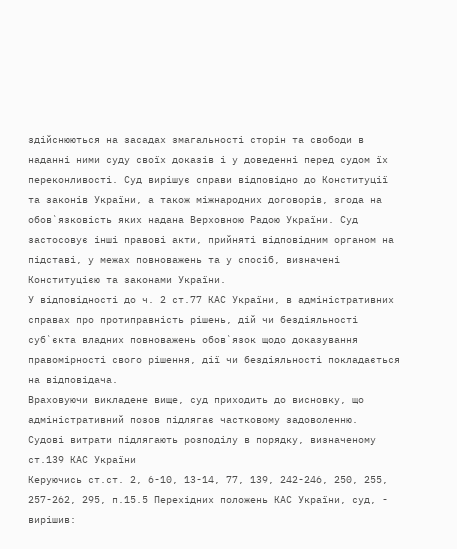здійснюються на засадах змагальності сторін та свободи в наданні ними суду своїх доказів і у доведенні перед судом їх переконливості. Суд вирішує справи відповідно до Конституції та законів України, а також міжнародних договорів, згода на обов`язковість яких надана Верховною Радою України. Суд застосовує інші правові акти, прийняті відповідним органом на підставі, у межах повноважень та у спосіб, визначені Конституцією та законами України.
У відповідності до ч. 2 ст.77 КАС України, в адміністративних справах про протиправність рішень, дій чи бездіяльності суб`єкта владних повноважень обов`язок щодо доказування правомірності свого рішення, дії чи бездіяльності покладається на відповідача.
Враховуючи викладене вище, суд приходить до висновку, що адміністративний позов підлягає частковому задоволенню.
Судові витрати підлягають розподілу в порядку, визначеному ст.139 КАС України
Керуючись ст.ст. 2, 6-10, 13-14, 77, 139, 242-246, 250, 255, 257-262, 295, п.15.5 Перехідних положень КАС України, суд, -
вирішив: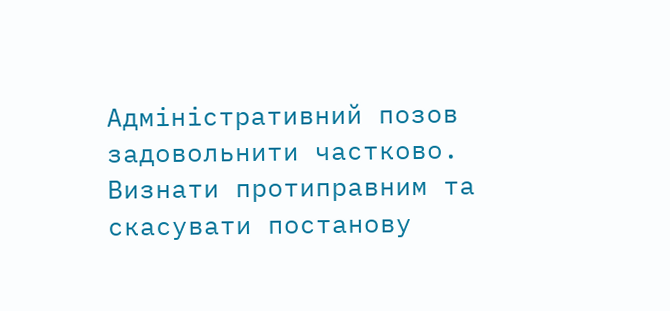Адміністративний позов задовольнити частково.
Визнати протиправним та скасувати постанову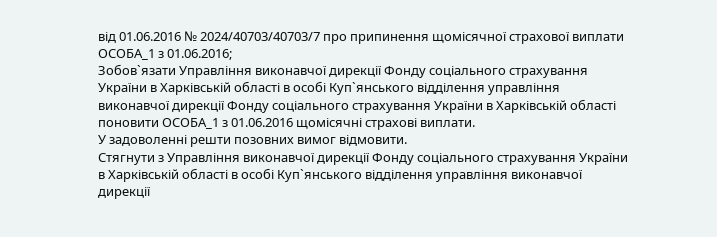від 01.06.2016 № 2024/40703/40703/7 про припинення щомісячної страхової виплати ОСОБА_1 з 01.06.2016;
Зобов`язати Управління виконавчої дирекції Фонду соціального страхування України в Харківській області в особі Куп`янського відділення управління виконавчої дирекції Фонду соціального страхування України в Харківській області поновити ОСОБА_1 з 01.06.2016 щомісячні страхові виплати.
У задоволенні решти позовних вимог відмовити.
Стягнути з Управління виконавчої дирекції Фонду соціального страхування України в Харківській області в особі Куп`янського відділення управління виконавчої дирекції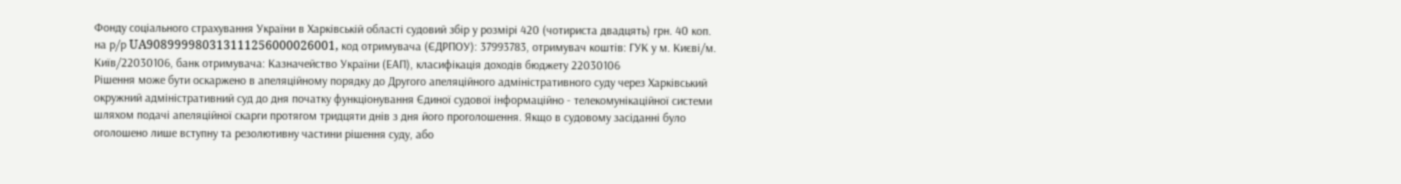Фонду соціального страхування України в Харківській області судовий збір у розмірі 420 (чотириста двадцять) грн. 40 коп. на р/р UA908999980313111256000026001, код отримувача (ЄДРПОУ): 37993783, отримувач коштів: ГУК у м. Києві/м. Київ/22030106, банк отримувача: Казначейство України (ЕАП), класифікація доходів бюджету 22030106
Рішення може бути оскаржено в апеляційному порядку до Другого апеляційного адміністративного суду через Харківський окружний адміністративний суд до дня початку функціонування Єдиної судової інформаційно - телекомунікаційної системи шляхом подачі апеляційної скарги протягом тридцяти днів з дня його проголошення. Якщо в судовому засіданні було оголошено лише вступну та резолютивну частини рішення суду, або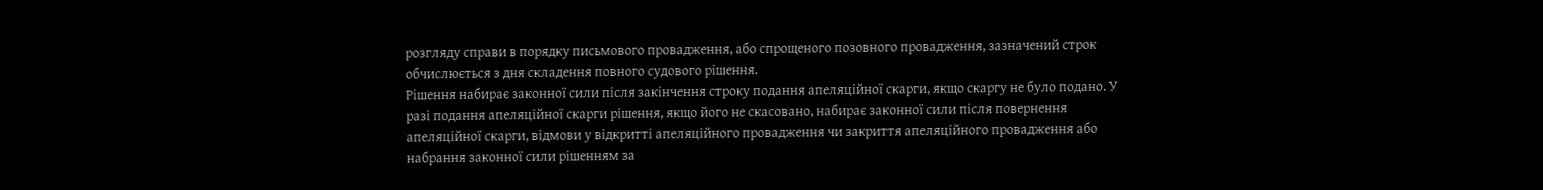розгляду справи в порядку письмового провадження, або спрощеного позовного провадження, зазначений строк обчислюється з дня складення повного судового рішення.
Рішення набирає законної сили після закінчення строку подання апеляційної скарги, якщо скаргу не було подано. У разі подання апеляційної скарги рішення, якщо його не скасовано, набирає законної сили після повернення апеляційної скарги, відмови у відкритті апеляційного провадження чи закриття апеляційного провадження або набрання законної сили рішенням за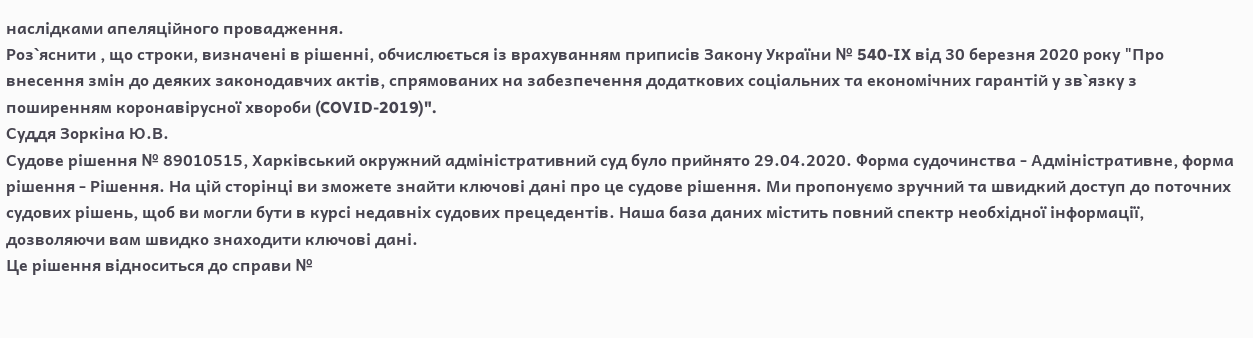наслідками апеляційного провадження.
Роз`яснити , що строки, визначені в рішенні, обчислюється із врахуванням приписів Закону України № 540-IX від 30 березня 2020 року "Про внесення змін до деяких законодавчих актів, спрямованих на забезпечення додаткових соціальних та економічних гарантій у зв`язку з поширенням коронавірусної хвороби (COVID-2019)".
Суддя Зоркіна Ю.В.
Судове рішення № 89010515, Харківський окружний адміністративний суд було прийнято 29.04.2020. Форма судочинства - Адміністративне, форма рішення - Рішення. На цій сторінці ви зможете знайти ключові дані про це судове рішення. Ми пропонуємо зручний та швидкий доступ до поточних судових рішень, щоб ви могли бути в курсі недавніх судових прецедентів. Наша база даних містить повний спектр необхідної інформації, дозволяючи вам швидко знаходити ключові дані.
Це рішення відноситься до справи №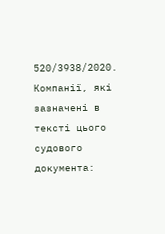520/3938/2020. Компанії, які зазначені в тексті цього судового документа: